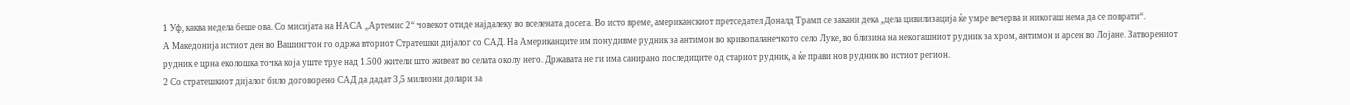1 Уф, каква недела беше ова. Со мисијата на НАСА „Артемис 2“ човекот отиде најдалеку во вселената досега. Во исто време, американскиот претседател Доналд Трамп се закани дека „цела цивилизација ќе умре вечерва и никогаш нема да се поврати“.
А Македонија истиот ден во Вашингтон го одржа вториот Стратешки дијалог со САД. На Американците им понудивме рудник за антимон во кривопаланечкото село Луке, во близина на некогашниот рудник за хром, антимон и арсен во Лојане. Затворениот рудник е црна еколошка точка која уште труе над 1.500 жители што живеат во селата околу него. Државата не ги има санирано последиците од стариот рудник, а ќе прави нов рудник во истиот регион.
2 Со стратешкиот дијалог било договорено САД да дадат 3,5 милиони долари за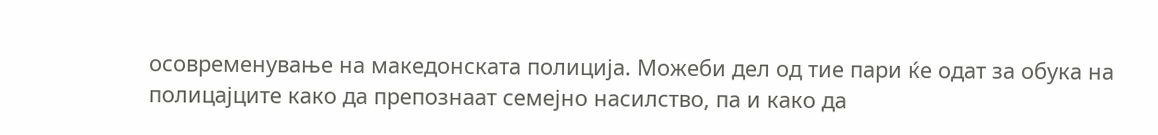осовременување на македонската полиција. Можеби дел од тие пари ќе одат за обука на полицајците како да препознаат семејно насилство, па и како да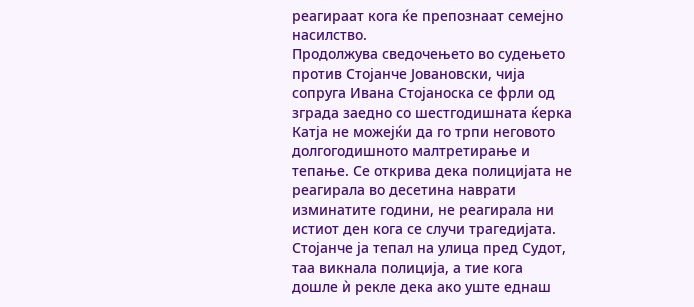реагираат кога ќе препознаат семејно насилство.
Продолжува сведочењето во судењето против Стојанче Јовановски, чија сопруга Ивана Стојаноска се фрли од зграда заедно со шестгодишната ќерка Катја не можејќи да го трпи неговото долгогодишното малтретирање и тепање. Се открива дека полицијата не реагирала во десетина наврати изминатите години, не реагирала ни истиот ден кога се случи трагедијата. Стојанче ја тепал на улица пред Судот, таа викнала полиција, а тие кога дошле ѝ рекле дека ако уште еднаш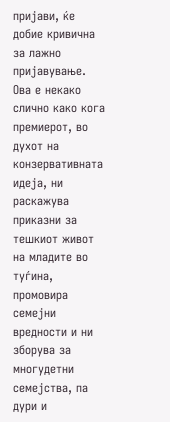пријави, ќе добие кривична за лажно пријавување.
Ова е некако слично како кога премиерот, во духот на конзервативната идеја, ни раскажува приказни за тешкиот живот на младите во туѓина, промовира семејни вредности и ни зборува за многудетни семејства, па дури и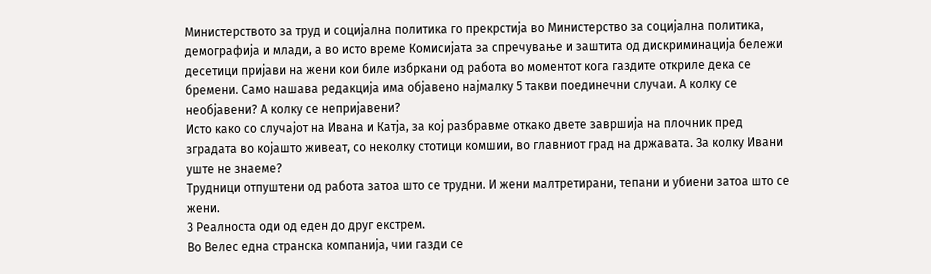Министерството за труд и социјална политика го прекрстија во Министерство за социјална политика, демографија и млади, а во исто време Комисијата за спречување и заштита од дискриминација бележи десетици пријави на жени кои биле избркани од работа во моментот кога газдите откриле дека се бремени. Само нашава редакција има објавено најмалку 5 такви поединечни случаи. А колку се необјавени? А колку се непријавени?
Исто како со случајот на Ивана и Катја, за кој разбравме откако двете завршија на плочник пред зградата во којашто живеат, со неколку стотици комшии, во главниот град на државата. За колку Ивани уште не знаеме?
Трудници отпуштени од работа затоа што се трудни. И жени малтретирани, тепани и убиени затоа што се жени.
3 Реалноста оди од еден до друг екстрем.
Во Велес една странска компанија, чии газди се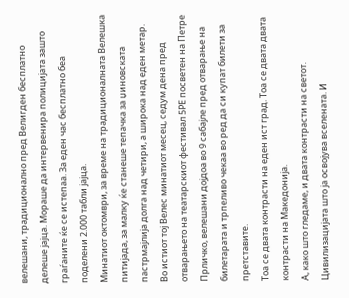велешани, традиционално пред Велигден бесплатно делеше јајца. Мораше да интервенира полицијата зашто граѓаните ќе се истепаа. За еден час бесплатно беа поделени 2.000 табли јајца.
Минатиот октомври, за време на традиционалната Велешка питијада, за малку ќе станеше тепачка за џиновската пастрмајлија долга над четири, а широка над еден метар.
Во истиот тој Велес минатиот месец, седум дена пред отварањето на театарскиот фестивал 5РЕ посветен на Петре Прличко, велешани дојдоа во 9 сабајле пред отварање на билетарата и трпеливо чекаа во ред да си купат билети за претставите.
Тоа се двата контрасти на еден ист град. Тоа се двата двата контрасти на Македонија.
А, како што гледаме, и двата контрасти на светот. Цивилизацијата што ја освојува вселената. И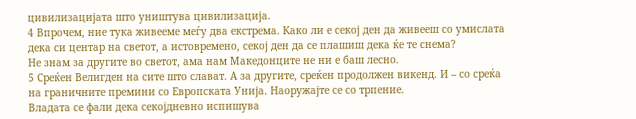цивилизацијата што уништува цивилизација.
4 Впрочем, ние тука живееме меѓу два екстрема. Како ли е секој ден да живееш со умислата дека си центар на светот, а истовремено, секој ден да се плашиш дека ќе те снема?
Не знам за другите во светот, ама нам Македонците не ни е баш лесно.
5 Среќен Велигден на сите што слават. А за другите, среќен продолжен викенд. И – со среќа на граничните премини со Европската Унија. Наоружајте се со трпение.
Владата се фали дека секојдневно испишува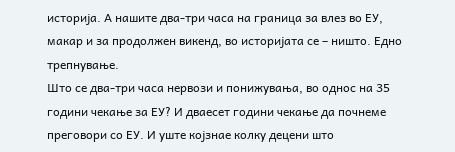историја. А нашите два-три часа на граница за влез во ЕУ, макар и за продолжен викенд, во историјата се – ништо. Едно трепнување.
Што се два-три часа нервози и понижувања, во однос на 35 години чекање за ЕУ? И дваесет години чекање да почнеме преговори со ЕУ. И уште којзнае колку децени што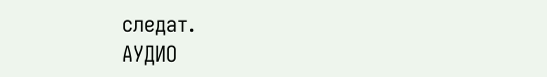следат.
АУДИО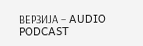ВЕРЗИЈА – AUDIO PODCAST